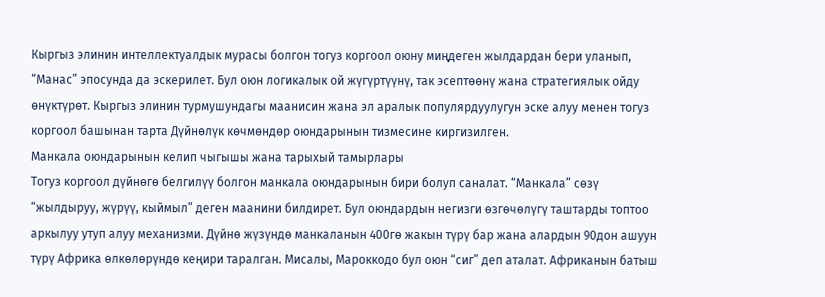Кыргыз элинин интеллектуалдык мурасы болгон тогуз коргоол оюну миңдеген жылдардан бери уланып, “Манас” эпосунда да эскерилет. Бул оюн логикалык ой жүгүртүүнү, так эсептөөнү жана стратегиялык ойду өнүктүрөт. Кыргыз элинин турмушундагы маанисин жана эл аралык популярдуулугун эске алуу менен тогуз коргоол башынан тарта Дүйнөлүк көчмөндөр оюндарынын тизмесине киргизилген.
Манкала оюндарынын келип чыгышы жана тарыхый тамырлары
Тогуз коргоол дүйнөгө белгилүү болгон манкала оюндарынын бири болуп саналат. “Манкала” сөзү “жылдыруу, жүрүү, кыймыл” деген маанини билдирет. Бул оюндардын негизги өзгөчөлүгү таштарды топтоо аркылуу утуп алуу механизми. Дүйнө жүзүндө манкаланын 400гө жакын түрү бар жана алардын 90дон ашуун түрү Африка өлкөлөрүндө кеңири таралган. Мисалы, Мароккодо бул оюн “сиг” деп аталат. Африканын батыш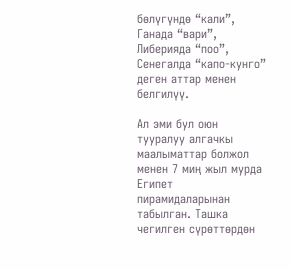бөлүгүндө “кали”, Ганада “вари”, Либерияда “поо”, Сенегалда “капо-кунго” деген аттар менен белгилүү.

Ал эми бул оюн тууралуу алгачкы маалыматтар болжол менен 7 миң жыл мурда Египет пирамидаларынан табылган. Ташка чегилген сүрөттөрдөн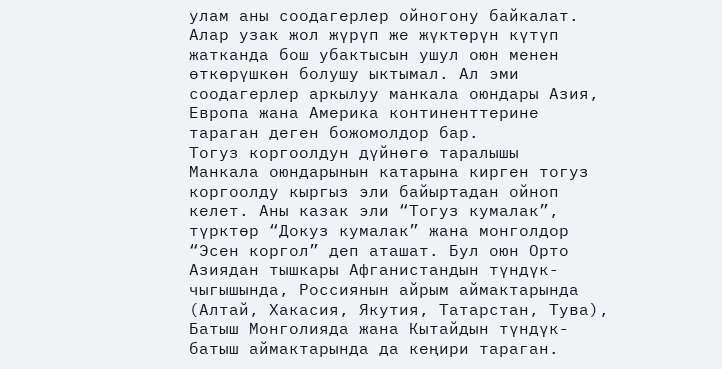улам аны соодагерлер ойногону байкалат. Алар узак жол жүрүп же жүктөрүн күтүп жатканда бош убактысын ушул оюн менен өткөрүшкөн болушу ыктымал. Ал эми соодагерлер аркылуу манкала оюндары Азия, Европа жана Америка континенттерине тараган деген божомолдор бар.
Тогуз коргоолдун дүйнөгө таралышы
Манкала оюндарынын катарына кирген тогуз коргоолду кыргыз эли байыртадан ойноп келет. Аны казак эли “Тогуз кумалак”, түрктөр “Докуз кумалак” жана монголдор “Эсен коргол” деп аташат. Бул оюн Орто Азиядан тышкары Афганистандын түндүк-чыгышында, Россиянын айрым аймактарында (Алтай, Хакасия, Якутия, Татарстан, Тува), Батыш Монголияда жана Кытайдын түндүк-батыш аймактарында да кеңири тараган.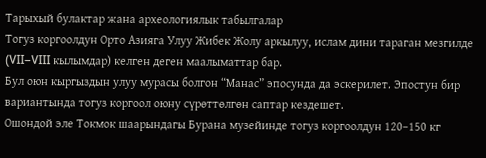Тарыхый булактар жана археологиялык табылгалар
Тогуз коргоолдун Орто Азияга Улуу Жибек Жолу аркылуу, ислам дини тараган мезгилде (VII–VIII кылымдар) келген деген маалыматтар бар.
Бул оюн кыргыздын улуу мурасы болгон “Манас” эпосунда да эскерилет. Эпостун бир вариантында тогуз коргоол оюну сүрөттөлгөн саптар кездешет.
Ошондой эле Токмок шаарындагы Бурана музейинде тогуз коргоолдун 120–150 кг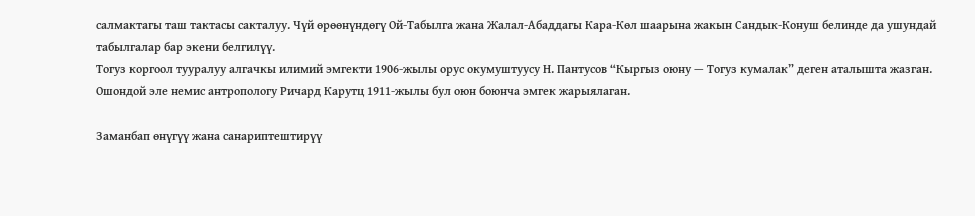салмактагы таш тактасы сакталуу. Чүй өрөөнүндөгү Ой-Табылга жана Жалал-Абаддагы Кара-Көл шаарына жакын Сандык-Конуш белинде да ушундай табылгалар бар экени белгилүү.
Тогуз коргоол тууралуу алгачкы илимий эмгекти 1906-жылы орус окумуштуусу Н. Пантусов “Кыргыз оюну — Тогуз кумалак” деген аталышта жазган. Ошондой эле немис антропологу Ричард Карутц 1911-жылы бул оюн боюнча эмгек жарыялаган.

Заманбап өнүгүү жана санариптештирүү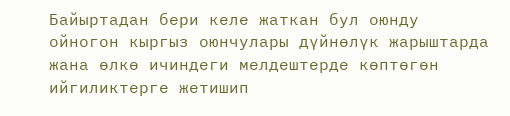Байыртадан бери келе жаткан бул оюнду ойногон кыргыз оюнчулары дүйнөлүк жарыштарда жана өлкө ичиндеги мелдештерде көптөгөн ийгиликтерге жетишип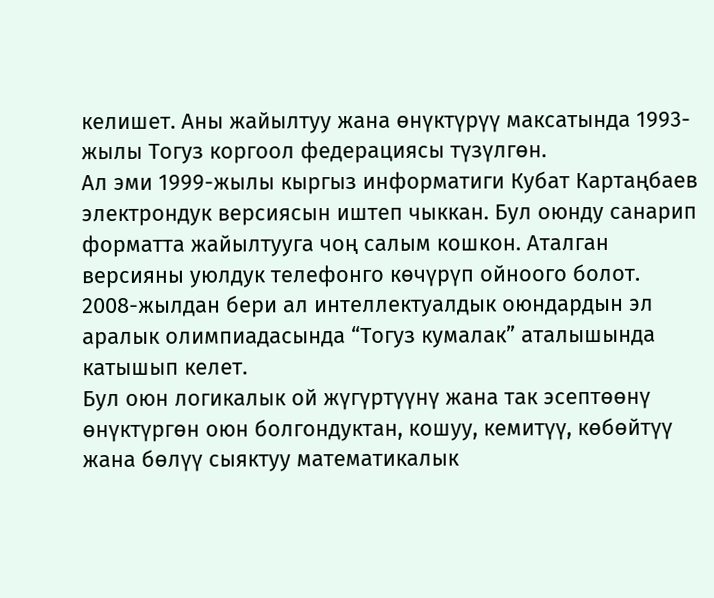келишет. Аны жайылтуу жана өнүктүрүү максатында 1993-жылы Тогуз коргоол федерациясы түзүлгөн.
Ал эми 1999-жылы кыргыз информатиги Кубат Картаңбаев электрондук версиясын иштеп чыккан. Бул оюнду санарип форматта жайылтууга чоң салым кошкон. Аталган версияны уюлдук телефонго көчүрүп ойноого болот.
2008-жылдан бери ал интеллектуалдык оюндардын эл аралык олимпиадасында “Тогуз кумалак” аталышында катышып келет.
Бул оюн логикалык ой жүгүртүүнү жана так эсептөөнү өнүктүргөн оюн болгондуктан, кошуу, кемитүү, көбөйтүү жана бөлүү сыяктуу математикалык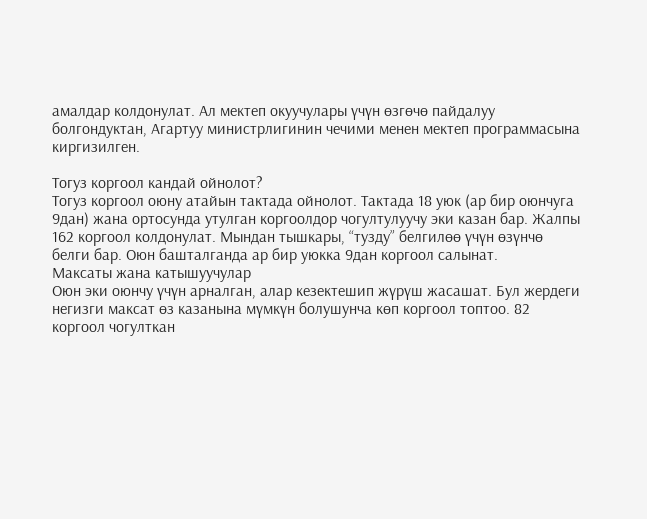амалдар колдонулат. Ал мектеп окуучулары үчүн өзгөчө пайдалуу болгондуктан, Агартуу министрлигинин чечими менен мектеп программасына киргизилген.

Тогуз коргоол кандай ойнолот?
Тогуз коргоол оюну атайын тактада ойнолот. Тактада 18 уюк (ар бир оюнчуга 9дан) жана ортосунда утулган коргоолдор чогултулуучу эки казан бар. Жалпы 162 коргоол колдонулат. Мындан тышкары, “тузду” белгилөө үчүн өзүнчө белги бар. Оюн башталганда ар бир уюкка 9дан коргоол салынат.
Максаты жана катышуучулар
Оюн эки оюнчу үчүн арналган, алар кезектешип жүрүш жасашат. Бул жердеги негизги максат өз казанына мүмкүн болушунча көп коргоол топтоо. 82 коргоол чогулткан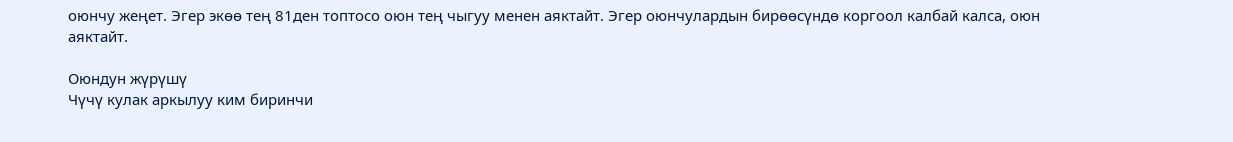оюнчу жеңет. Эгер экөө тең 81ден топтосо оюн тең чыгуу менен аяктайт. Эгер оюнчулардын бирөөсүндө коргоол калбай калса, оюн аяктайт.

Оюндун жүрүшү
Чүчү кулак аркылуу ким биринчи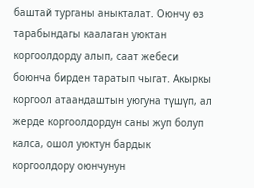баштай турганы аныкталат. Оюнчу өз тарабындагы каалаган уюктан коргоолдорду алып, саат жебеси боюнча бирден таратып чыгат. Акыркы коргоол атаандаштын уюгуна түшүп, ал жерде коргоолдордун саны жуп болуп калса, ошол уюктун бардык коргоолдору оюнчунун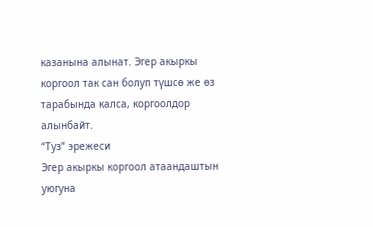казанына алынат. Эгер акыркы коргоол так сан болуп түшсө же өз тарабында калса, коргоолдор алынбайт.
“Туз” эрежеси
Эгер акыркы коргоол атаандаштын уюгуна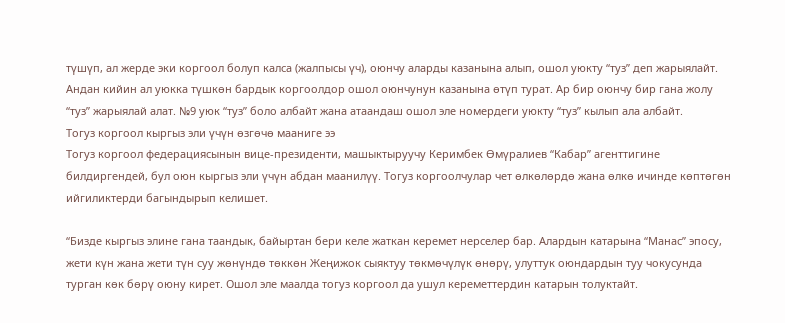түшүп, ал жерде эки коргоол болуп калса (жалпысы үч), оюнчу аларды казанына алып, ошол уюкту “туз” деп жарыялайт. Андан кийин ал уюкка түшкөн бардык коргоолдор ошол оюнчунун казанына өтүп турат. Ар бир оюнчу бир гана жолу “туз” жарыялай алат. №9 уюк “туз” боло албайт жана атаандаш ошол эле номердеги уюкту “туз” кылып ала албайт.
Тогуз коргоол кыргыз эли үчүн өзгөчө мааниге ээ
Тогуз коргоол федерациясынын вице-президенти, машыктыруучу Керимбек Өмүралиев “Кабар” агенттигине билдиргендей, бул оюн кыргыз эли үчүн абдан маанилүү. Тогуз коргоолчулар чет өлкөлөрдө жана өлкө ичинде көптөгөн ийгиликтерди багындырып келишет.

“Бизде кыргыз элине гана таандык, байыртан бери келе жаткан керемет нерселер бар. Алардын катарына “Манас” эпосу, жети күн жана жети түн суу жөнүндө төккөн Жеңижок сыяктуу төкмөчүлүк өнөрү, улуттук оюндардын туу чокусунда турган көк бөрү оюну кирет. Ошол эле маалда тогуз коргоол да ушул кереметтердин катарын толуктайт.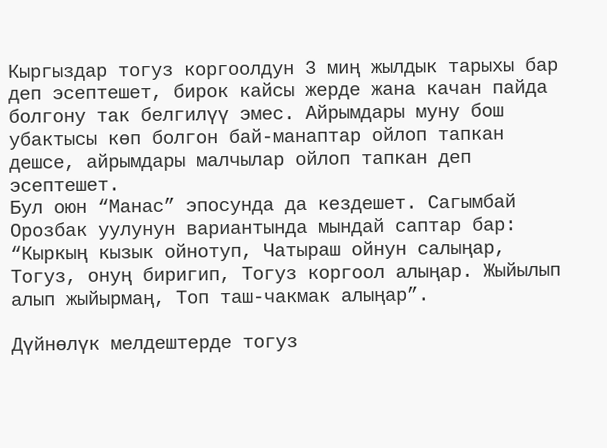Кыргыздар тогуз коргоолдун 3 миң жылдык тарыхы бар деп эсептешет, бирок кайсы жерде жана качан пайда болгону так белгилүү эмес. Айрымдары муну бош убактысы көп болгон бай-манаптар ойлоп тапкан дешсе, айрымдары малчылар ойлоп тапкан деп эсептешет.
Бул оюн “Манас” эпосунда да кездешет. Сагымбай Орозбак уулунун вариантында мындай саптар бар:
“Кыркың кызык ойнотуп, Чатыраш ойнун салыңар, Тогуз, онуң биригип, Тогуз коргоол алыңар. Жыйылып алып жыйырмаң, Топ таш-чакмак алыңар”.

Дүйнөлүк мелдештерде тогуз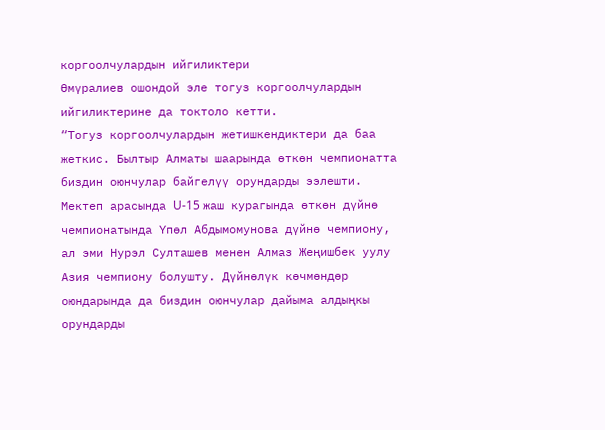коргоолчулардын ийгиликтери
Өмүралиев ошондой эле тогуз коргоолчулардын ийгиликтерине да токтоло кетти.
“Тогуз коргоолчулардын жетишкендиктери да баа жеткис. Былтыр Алматы шаарында өткөн чемпионатта биздин оюнчулар байгелүү орундарды ээлешти. Мектеп арасында U-15 жаш курагында өткөн дүйнө чемпионатында Үпөл Абдымомунова дүйнө чемпиону, ал эми Нурэл Султашев менен Алмаз Жеңишбек уулу Азия чемпиону болушту. Дүйнөлүк көчмөндөр оюндарында да биздин оюнчулар дайыма алдыңкы орундарды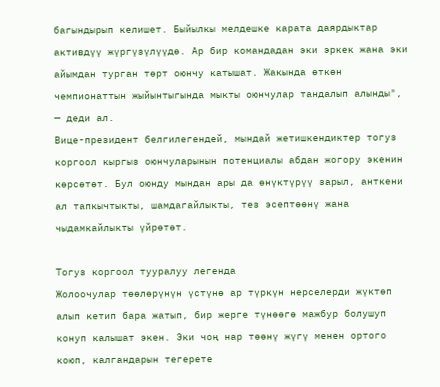багындырып келишет. Быйылкы мелдешке карата даярдыктар активдүү жүргүзүлүүдө. Ар бир командадан эки эркек жана эки айымдан турган төрт оюнчу катышат. Жакында өткөн чемпионаттын жыйынтыгында мыкты оюнчулар тандалып алынды", — деди ал.
Вице-президент белгилегендей, мындай жетишкендиктер тогуз коргоол кыргыз оюнчуларынын потенциалы абдан жогору экенин көрсөтөт. Бул оюнду мындан ары да өнүктүрүү зарыл, анткени ал тапкычтыкты, шамдагайлыкты, тез эсептөөнү жана чыдамкайлыкты үйрөтөт.

Тогуз коргоол тууралуу легенда
Жолоочулар төөлөрүнүн үстүнө ар түркүн нерселерди жүктөп алып кетип бара жатып, бир жерге түнөөгө мажбур болушуп конуп калышат экен. Эки чоң нар төөнү жүгү менен ортого коюп, калгандарын тегерете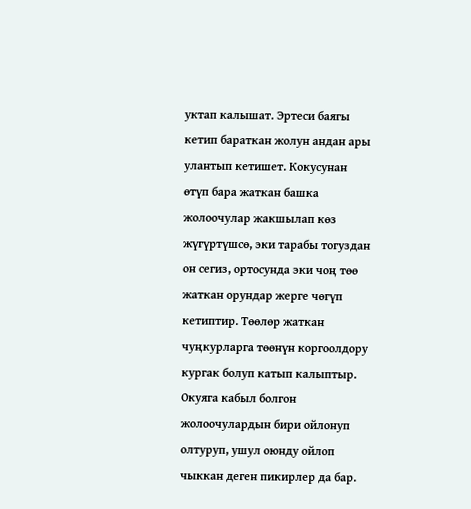уктап калышат. Эртеси баягы кетип бараткан жолун андан ары улантып кетишет. Кокусунан өтүп бара жаткан башка жолоочулар жакшылап көз жүгүртүшсө, эки тарабы тогуздан он сегиз, ортосунда эки чоң төө жаткан орундар жерге чөгүп кетиптир. Төөлөр жаткан чуңкурларга төөнүн коргоолдору кургак болуп катып калыптыр. Окуяга кабыл болгон жолоочулардын бири ойлонуп олтуруп, ушул оюнду ойлоп чыккан деген пикирлер да бар.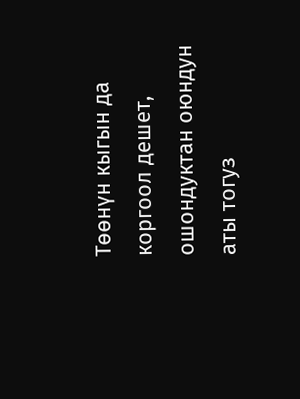Төөнүн кыгын да коргоол дешет, ошондуктан оюндун аты тогуз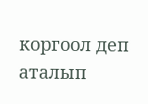коргоол деп аталып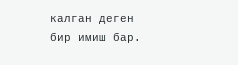калган деген бир имиш бар.